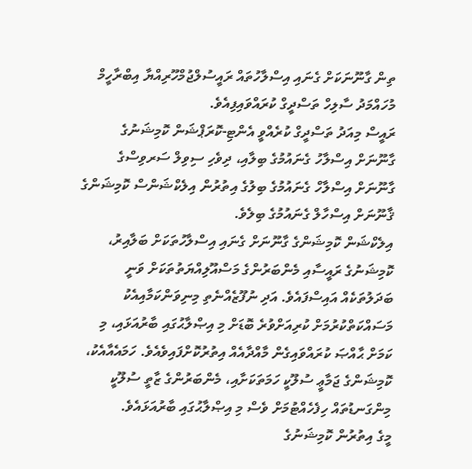ތިން ގާނޫނަކަށް ގެނައި އިސްލާހުތައް ރައީސުލްޖުމްހޫރިއްޔާ އިބްރާހީމް މުހައްމަދު ސާލިހް ތަސްދީގް ކުރައްވައިފިއެވެ.
ރައީސް މިއަދު ތަސްދީގް ކުރެއްވީ އެންޓި-ކޮރަޕްޝަން ކޮމިޝަނުގެ ގާނޫނަށް އިސްލާހު ގެނައުމުގެ ބިލާއި، ދިވެހި ސިވިލް ސަރވިސްގެ ގާނޫނަށް އިސްލާހް ގެނައުމުގެ ބިލުގެ އިތުރުން އިލެކްޝަންސް ކޮމިޝަންގެ ޤާނޫނަށް އިސްހާލް ގެނައުމުގެ ބިލެވެ.
އިލެކްޝަން ކޮމިޝަންގެ ގާނޫނަށް ގެނައި އިސްލާހުތަކަށް ބަލާއިރު، ކޮމިޝަނުގެ ރައީސާއި މެންބަރުންގެ މަސްއޫލިއްޔަތުތަކަށް ވަނީ ބަދަލުތަކެއް އައިސްފައެވެ. އަދި ނުފޫޒެއްނެތި މިނިވަންކަމާއިއެކު މަސައްކަތްކުރުމަށް ކުރިއަށްވުރެ ބޮޑަށް މި އިޞްލާޙުގައި ބާރުއަޅައި، މި ކަމަށް ޙާއްޞަ ކުރައްވައިގެން މާއްދާއެއް އިތުރުކޮށްފައިވެއެވެ. ހަމައެއާއެކު، ކޮމިޝަންގެ ޖަމާޢީ ސުލޫކީ ހަމަތަކަށާއި، މެންބަރުންގެ ޒާތީ ސުލޫކީ މިންގަނޑުތައް ހިފެހެއްޓުމަށް ވެސް މި އިޞްލާޙުގައި ބާރުއަޅައެވެ.
މީގެ އިތުރުން ކޮމިޝަނުގެ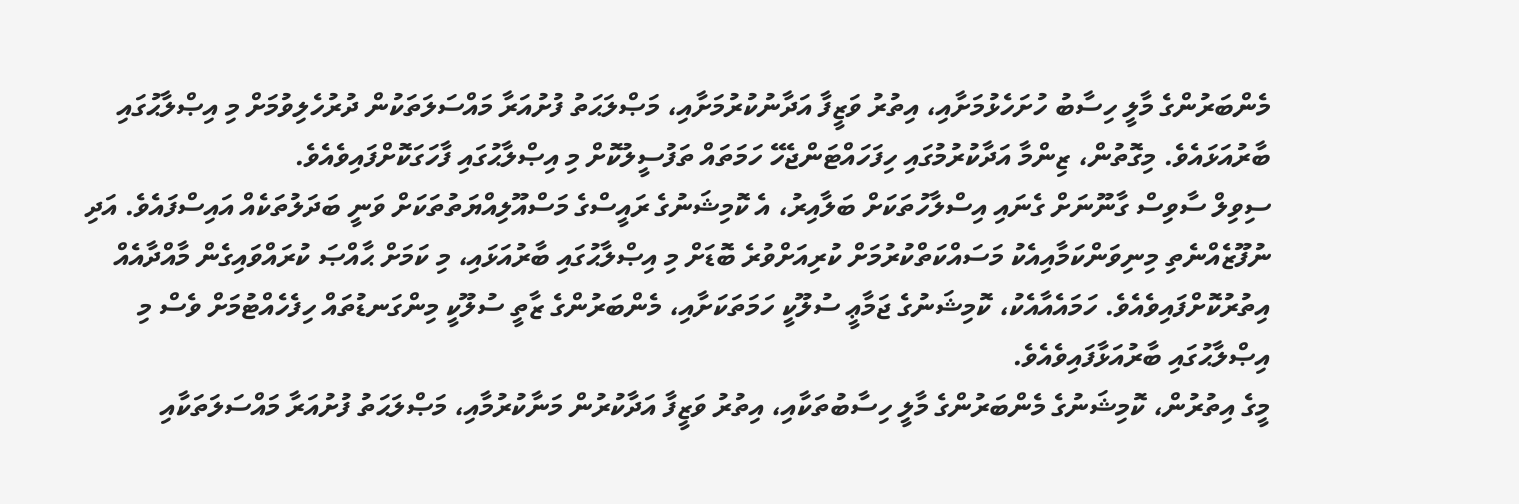މެންބަރުންގެ މާލީ ހިސާބު ހުށަހެޅުމަށާއި، އިތުރު ވަޒީފާ އަދާނުކުރުމަށާއި، މަޞްލަޙަތު ފުށުއަރާ މައްސަލަތަކުން ދުރުހެލިވުމަށް މި އިޞްލާޙުގައި ބާރުއަޅައެވެ. މިގޮތުން، ޒިންމާ އަދާކުރުމުގައި ހިފަހައްޓަންޖެހޭ ހަމަތައް ތަފުސީލުކޮށް މި އިޞްލާޙުގައި ފާހަގަކޮށްފައިވެއެވެ.
ސިވިލް ސާވިސް ގާނޫނަށް ގެނައި އިސްލާހުތަކަށް ބަލާއިރު، އެ ކޮމިޝަނުގެ ރައީސްގެ މަސްއޫލިއްޔަތުތަކަށް ވަނީ ބަދަލުތަކެއް އައިސްފައެވެ. އަދި ނުފޫޒެއްނެތި މިނިވަންކަމާއިއެކު މަސައްކަތްކުރުމަށް ކުރިއަށްވުރެ ބޮޑަށް މި އިޞްލާޙުގައި ބާރުއަޅައި، މި ކަމަށް ޙާއްޞަ ކުރައްވައިގެން މާއްދާއެއް އިތުރުކޮށްފައިވެއެވެ. ހަމައެއާއެކު، ކޮމިޝަނުގެ ޖަމާޢީ ސުލޫކީ ހަމަތަކަށާއި، މެންބަރުންގެ ޒާތީ ސުލޫކީ މިންގަނޑުތައް ހިފެހެއްޓުމަށް ވެސް މި އިޞްލާޙުގައި ބާރުއަޅާފައިވެއެވެ.
މީގެ އިތުރުން، ކޮމިޝަނުގެ މެންބަރުންގެ މާލީ ހިސާބުތަކާއި، އިތުރު ވަޒީފާ އަދާކުރުން މަނާކުރުމާއި، މަޞްލަޙަތު ފުށުއަރާ މައްސަލަތަކާއި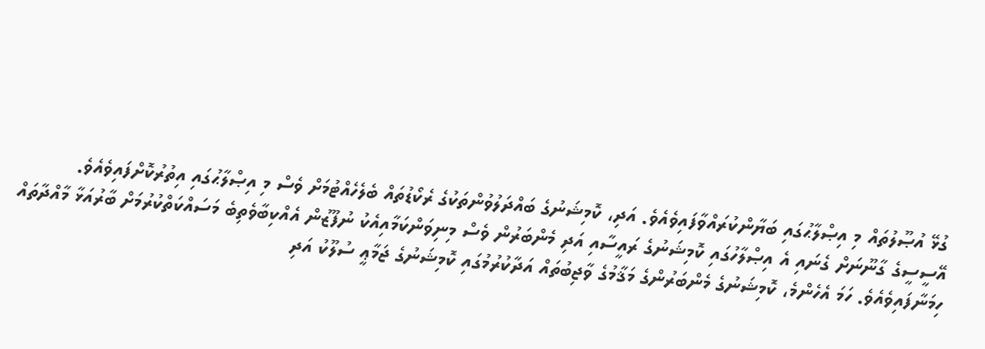ގުޅޭ އުޞޫލުތައް މި އިޞްލާޙުގައި ބަޔާންކުރައްވާފައިވެއެވެ. އަދި، ކޮމިޝަނުގެ ބައްދަލުވުންތަކުގެ ރެކޯޑުތައް ބެލެހެއްޓުމަށް ވެސް މި އިޞްލާޙުގައި އިތުރުކޮށްފައިވެއެވެ.
އޭސީސީގެ ގާނޫނަށް ގެނައި އެ އިޞްލާހުގައި ކޮމިޝަނުގެ ރައީސާއި އަދި މެންބަރުން ވެސް މިނިވަންކަމާއިއެކު ނުފޫޒުން އެއްކިބާވެތިބެ މަސައްކަތްކުރުމަށް ބާރުއަޅާ މާއްދާތައް ހިމަނާފައިވެއެވެ. ހަމަ އެހެންމެ، ކޮމިޝަނުގެ މެންބަރުންގެ މަޤާމުގެ ވާޖިބުތައް އަދާކުރުމުގައި ކޮމިޝަނުގެ ޖަމާޢީ ސުލޫކު އަދި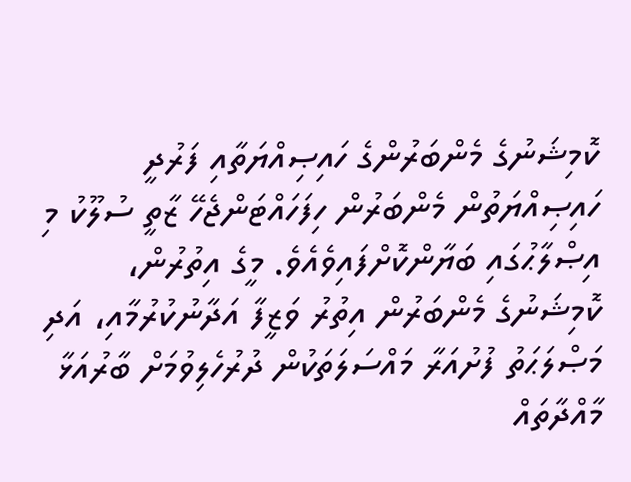ކޮމިޝަނުގެ މެންބަރުންގެ ހައިޞިއްޔަތާއި ފަރުދީ ހައިޞިއްޔަތުން މެންބަރުން ހިފަހައްޓަންޖެހޭ ޒާތީ ސުލޫކު މި އިޞްލާޙުގައި ބަޔާންކޮށްފައިވެއެވެ. މީގެ އިތުރުން، ކޮމިޝަނުގެ މެންބަރުން އިތުރު ވަޒީފާ އަދާނުކުރުމާއި، އަދި މަޞްލަޙަތު ފުށުއަރާ މައްސަލަތަކުން ދުރުހެލިވުމަށް ބާރުއަޅާ މާއްދާތައް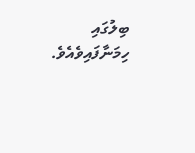ބިލުގައި ހިމަނާފައިވެއެވެ.